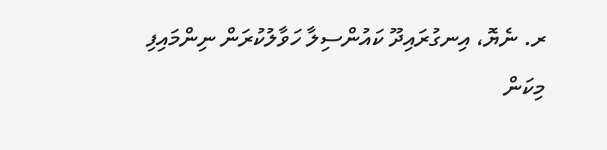ރ. ނެޔޮ، އިނގުރައިދޫ ކައުންސިލާ ހަވާލުކުރަން ނިންމައިފި
މިކަން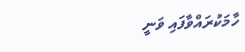ހާމަކުރައްވާފައި ވަނީ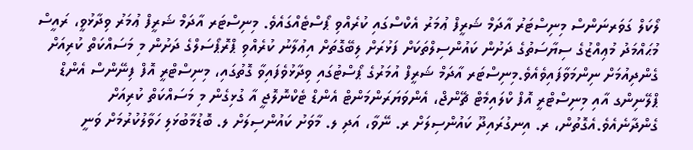ލޯކަލް ގަވަރނަންސް މިނިސްޓަރު އާދަމް ޝަރީފް ޢުމަރު އެކްސްގައި ކުރެއްވި ޕޯސްޓެއްގައެވެ. މިނިސްޓަރ އާދަމް ޝަރީފް ޢުމަރު ވިދާޅުވީ، ރައީސް މުޙައްމަދު މުޢިއްޒުގެ ސިޔާސަތުގެ ދަށުން ކައުންސިލްތަކަށް ފަޅުރަށް ލިބޭގޮތަށް އިޢުލާނު ކުރެއްވި ޕްރޮޕޯސަލްގެ ދަށުން މި މަސައްކަތް ކުރިއަށް ގެންދިއުމަށް ނިންމަވާފައިވެއެވެ.މިނިސްޓަރ އާދަމް ޝަރީފް އުމަރުގެ ޕޯސްޓުގައި ވިދާޅުވެފައިވާ ގޮތުގައި، މިނިސްޓްރީ އޮފް ފިނޭންސް އެންޑް ޕްލޭނިންގ އާއި މިނިސްޓްރީ އޮފް ކްލައިމެޓް ޗޭންޖް، އެންވަޔަރަންމަންޓް އެންޑް ޓެކްނޮލޮޖީ އާ ގުޅިގެން މި މަސައްކަތް ކުރިއަށް ގެންދާނެއެވެ.އެގޮތުން، ރ. އިނގުރައިދޫ ކައުންސިލަށް ރ. ނޭވާ، އަދި ލ. މާވަށު ކައުންސިލަށް ލ. ބޮޑުމާބުޅަލި ހަވާލުކުރުމަށް ވަނީ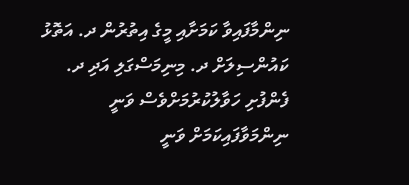ނިންމާފައިވާ ކަމަށާއި މީގެ އިތުރުން ދ. އަތޮޅު ކައުންސިލަށް ދ. މިނިމަސްގަލި އަދި ދ. ފެންފުށި ހަވާލުކުރުމަށްވެސް ވަނީ ނިންމަވާފައިކަމަށް ވަނީ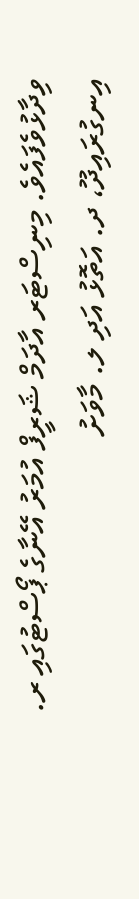ވިދާޅުވެފައެވެ. މިނިސްޓަރ އާދަމް ޝަރީފް އުމަރު އޭނާގެ ޕޯސްޓުގައި ރ. އިނގުރައިދޫ، ދ. އަތޮޅު އަދި ލ. މާވަށު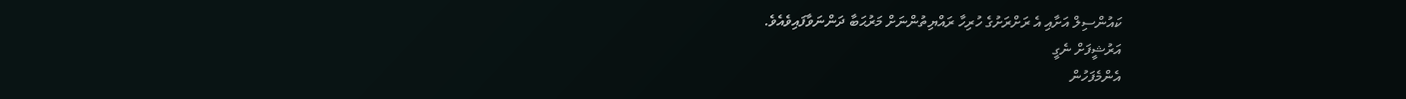ކައުންސިލް އަށާއި އެ ރަށްރަށުގެ ހުރިހާ ރައްޔިތުންނަށް މަރުޙަބާ ދަންނަވާފައިވެއެވެ.
އަރުޝީފަށް ނެގީ
އެންމެފަހުން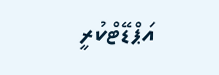އަޕްޑޭޓްކުރީ